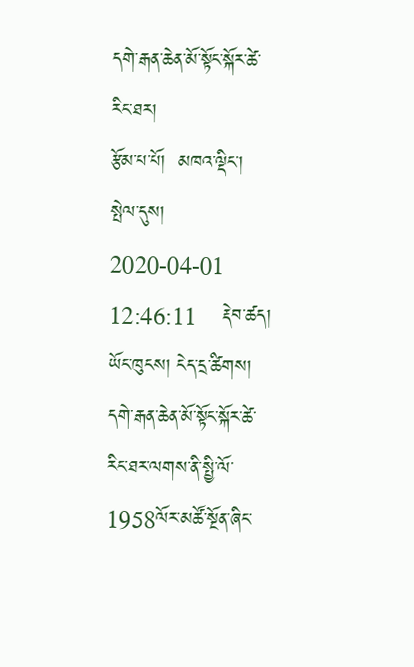དགེ་རྒན་ཆེན་མོ་སྟོང་སྐོར་ཚེ་རིང་ཐར།
རྩོམ་པ་པོ།  མཁའ་ལྡིང་།    སྤེལ་དུས།  2020-04-01 12:46:11    རྡེབ་ཚད།     ཡོང་ཁུངས། ངེད་དྲ་ཚིགས།
དགེ་རྒན་ཆེན་མོ་སྟོང་སྐོར་ཚེ་རིང་ཐར་ལགས་ནི་སྤྱི་ལོ་1958ལོར་མཚོ་སྔོན་ཞིང་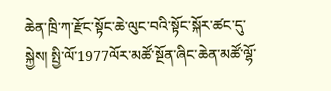ཆེན་ཁྲི་ཀ་རྫོང་སྟོང་ཆེ་ལུང་བའི་སྟོང་སྐོར་ཚང་དུ་སྐྱེས། སྤྱི་ལོ་1977ལོར་མཚོ་སྔོན་ཞིང་ཆེན་མཚོ་ལྷོ་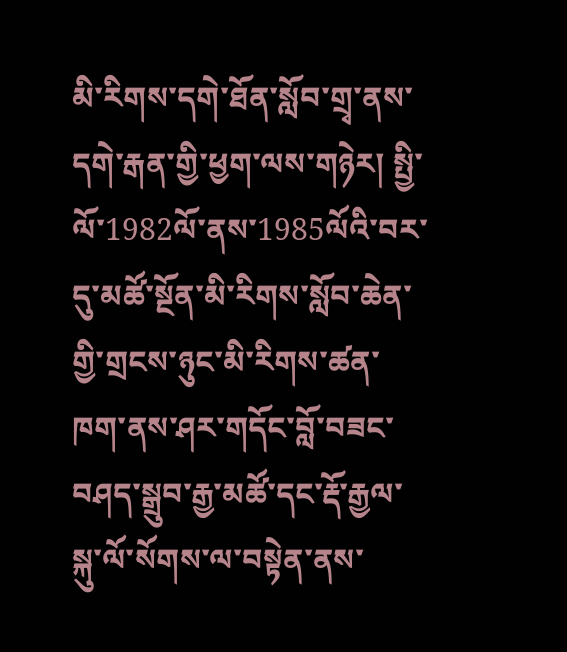མི་རིགས་དགེ་ཐོན་སློབ་གྲྭ་ནས་དགེ་རྒན་གྱི་ཕྱག་ལས་གཉེར། སྤྱི་ལོ་1982ལོ་ནས་1985ལོའི་བར་དུ་མཚོ་སྔོན་མི་རིགས་སློབ་ཆེན་གྱི་གྲངས་ཉུང་མི་རིགས་ཚན་ཁག་ནས་ཤར་གདོང་བློ་བཟང་བཤད་སྒྲུབ་རྒྱ་མཚོ་དང་རྡོ་རྒྱལ་སྐུ་ལོ་སོགས་ལ་བསྟེན་ནས་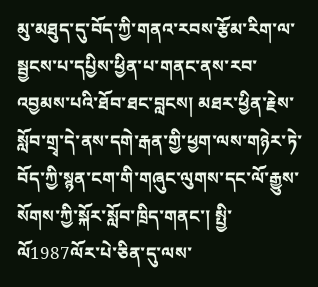མུ་མཐུད་དུ་བོད་ཀྱི་གནའ་རབས་རྩོམ་རིག་ལ་སྦྱངས་པ་དཔྱིས་ཕྱིན་པ་གནང་ནས་རབ་འབྱམས་པའི་ཐོབ་ཐང་བླངས། མཐར་ཕྱིན་རྗེས་སློབ་གྲྭ་དེ་ནས་དགེ་རྒན་གྱི་ཕྱག་ལས་གཉེར་ཏེ་བོད་ཀྱི་སྙན་ངག་གི་གཞུང་ལུགས་དང་ལོ་རྒྱུས་སོགས་ཀྱི་སྐོར་སློབ་ཁྲིད་གནང་། སྤྱི་ལོ1987ལོར་པེ་ཅིན་དུ་ལས་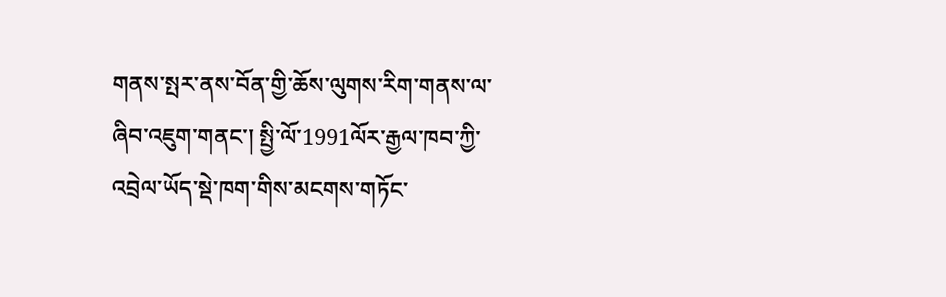གནས་སྤར་ནས་བོན་གྱི་ཆོས་ལུགས་རིག་གནས་ལ་ཞིབ་འཇུག་གནང་། སྤྱི་ལོ་1991ལོར་རྒྱལ་ཁབ་ཀྱི་འབྲེལ་ཡོད་སྡེ་ཁག་གིས་མངགས་གཏོང་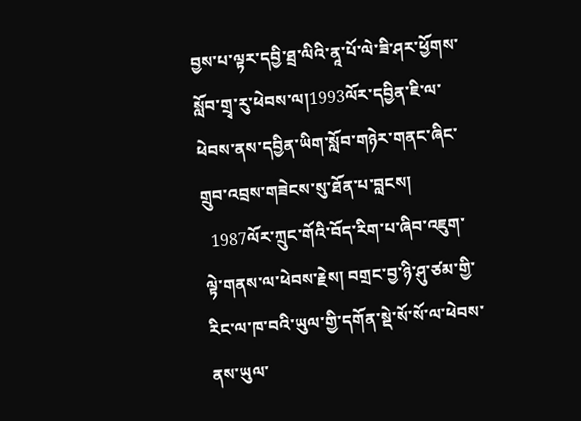བྱས་པ་ལྟར་དབྱི་ཐྲ་ལིའི་ནཱ་པོ་ལེ་ཟི་ཤར་ཕྱོགས་སློབ་གྲྭ་རུ་ཕེབས་ལ།1993ལོར་དབྱིན་ཇི་ལ་ཕེབས་ནས་དབྱིན་ཡིག་སློབ་གཉེར་གནང་ཞིང་གྲུབ་འབྲས་གཟེངས་སུ་ཐོན་པ་བླངས།
  1987ལོར་ཀྲུང་གོའི་བོད་རིག་པ་ཞིབ་འཇུག་ལྟེ་གནས་ལ་ཕེབས་རྗེས། བགྲང་བྱ་ཉི་ཤུ་ཙམ་གྱི་རིང་ལ་ཁ་བའི་ཡུལ་གྱི་དགོན་སྡེ་སོ་སོ་ལ་ཕེབས་ནས་ཡུལ་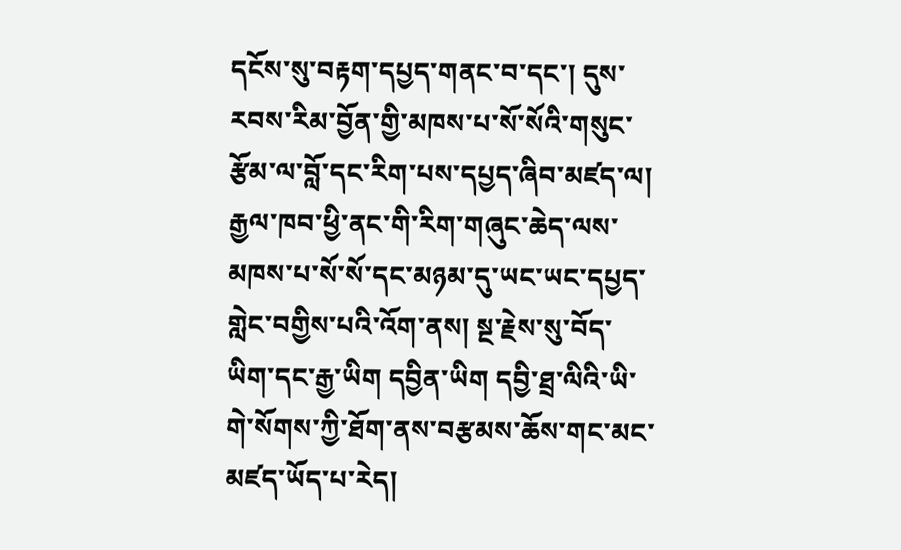དངོས་སུ་བརྟག་དཔྱད་གནང་བ་དང་། དུས་རབས་རིམ་བྱོན་གྱི་མཁས་པ་སོ་སོའི་གསུང་རྩོམ་ལ་བློ་དང་རིག་པས་དཔྱད་ཞིབ་མཛད་ལ། རྒྱལ་ཁབ་ཕྱི་ནང་གི་རིག་གཞུང་ཆེད་ལས་མཁས་པ་སོ་སོ་དང་མཉམ་དུ་ཡང་ཡང་དཔྱད་གླེང་བགྱིས་པའི་འོག་ནས། སྔ་རྗེས་སུ་བོད་ཡིག་དང་རྒྱ་ཡིག དབྱིན་ཡིག དབྱི་ཐྲ་ལིའི་ཡི་གེ་སོགས་ཀྱི་ཐོག་ནས་བརྩམས་ཆོས་གང་མང་མཛད་ཡོད་པ་རེད།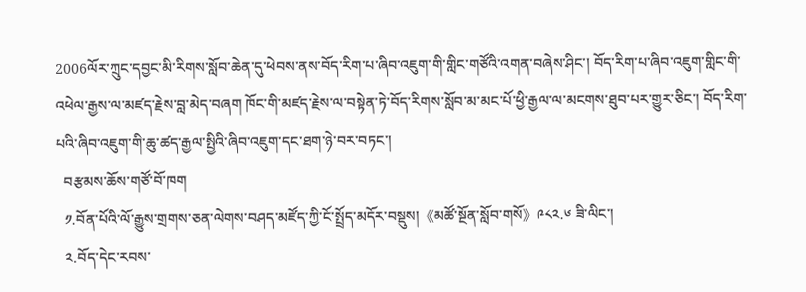2006ལོར་ཀྲུང་དབྱང་མི་རིགས་སློབ་ཆེན་དུ་ཕེབས་ནས་བོད་རིག་པ་ཞིབ་འཇུག་གི་གླིང་གཙོའི་འགན་བཞེས་ཤིང་། བོད་རིག་པ་ཞིབ་འཇུག་གླིང་གི་འཕེལ་རྒྱས་ལ་མཛད་རྗེས་བླ་མེད་བཞག ཁོང་གི་མཛད་རྗེས་ལ་བསྟེན་ཏེ་བོད་རིགས་སློབ་མ་མང་པོ་ཕྱི་རྒྱལ་ལ་མངགས་ཐུབ་པར་གྱུར་ཅིང་། བོད་རིག་པའི་ཞིབ་འཇུག་གི་ཆུ་ཚད་རྒྱལ་སྤྱིའི་ཞིབ་འཇུག་དང་ཐག་ཉེ་བར་བཏང་།
  བརྩམས་ཆོས་གཙོ་བོ་ཁག
  ༡.བོན་པོའི་ལོ་རྒྱུས་གྲགས་ཅན་ལེགས་བཤད་མཛོད་ཀྱི་ངོ་སྤྲོད་མདོར་བསྡུས།《མཚོ་སྔོན་སློབ་གསོ》༩༨༢.༦ ཟི་ལིང་།
  ༢.བོད་དེང་རབས་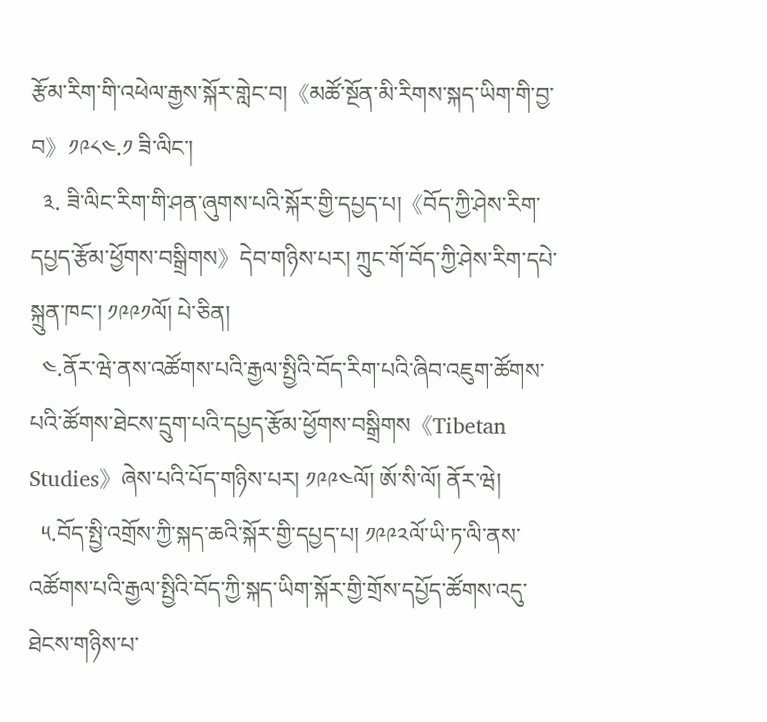རྩོམ་རིག་གི་འཕེལ་རྒྱས་སྐོར་གླེང་བ།《མཚོ་སྔོན་མི་རིགས་སྐད་ཡིག་གི་བྱ་བ》༡༩༨༤.༡ ཟི་ལིང་།
  ༣. ཟི་ལིང་རིག་གི་ཤན་ཞུགས་པའི་སྐོར་གྱི་དཔྱད་པ།《བོད་ཀྱི་ཤེས་རིག་དཔྱད་རྩོམ་ཕྱོགས་བསྒྲིགས》དེབ་གཉིས་པར། ཀྲུང་གོ་བོད་ཀྱི་ཤེས་རིག་དཔེ་སྐྲུན་ཁང་། ༡༩༩༡ལོ། པེ་ཅིན།
  ༤.ནོར་ཝེ་ནས་འཚོགས་པའི་རྒྱལ་སྤྱིའི་བོད་རིག་པའི་ཞིབ་འཇུག་ཚོགས་པའི་ཚོགས་ཐེངས་དྲུག་པའི་དཔྱད་རྩོམ་ཕྱོགས་བསྒྲིགས《Tibetan Studies》ཞེས་པའི་པོད་གཉིས་པར། ༡༩༩༤ལོ། ཨོ་སི་ལོ། ནོར་ཝེ།
  ༥.བོད་སྤྱི་འགྲོས་ཀྱི་སྐད་ཆའི་སྐོར་གྱི་དཔྱད་པ། ༡༩༩༢ལོ་ཡི་ཏ་ལི་ནས་འཚོགས་པའི་རྒྱལ་སྤྱིའི་བོད་ཀྱི་སྐད་ཡིག་སྐོར་གྱི་གྲོས་དཔྱོད་ཚོགས་འདུ་ཐེངས་གཉིས་པ་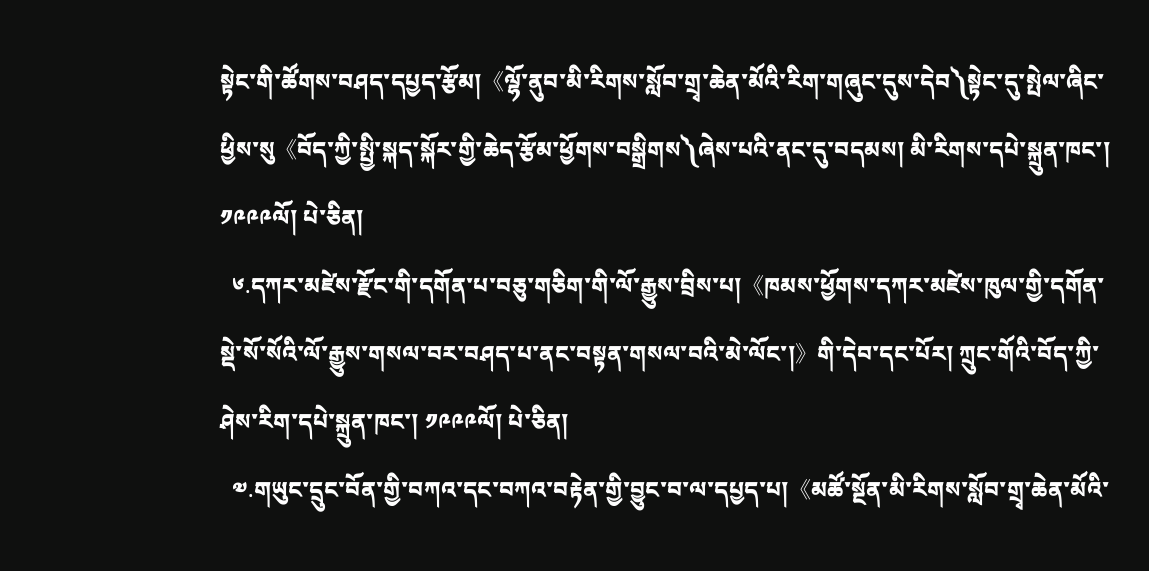སྟེང་གི་ཚོགས་བཤད་དཔྱད་རྩོམ།《ལྷོ་ནུབ་མི་རིགས་སློབ་གྲྭ་ཆེན་མོའི་རིག་གཞུང་དུས་དེབ༽སྟེང་དུ་སྤེལ་ཞིང་ཕྱིས་སུ《བོད་ཀྱི་སྤྱི་སྐད་སྐོར་གྱི་ཆེད་རྩོམ་ཕྱོགས་བསྒྲིགས༽ཞེས་པའི་ནང་དུ་བདམས། མི་རིགས་དཔེ་སྐྲུན་ཁང་། ༡༩༩༩ལོ། པེ་ཅིན།
  ༦.དཀར་མཛེས་རྫོང་གི་དགོན་པ་བཅུ་གཅིག་གི་ལོ་རྒྱུས་བྲིས་པ།《ཁམས་ཕྱོགས་དཀར་མཛེས་ཁུལ་གྱི་དགོན་སྡེ་སོ་སོའི་ལོ་རྒྱུས་གསལ་བར་བཤད་པ་ནང་བསྟན་གསལ་བའི་མེ་ལོང་།》གི་དེབ་དང་པོར། ཀྲུང་གོའི་བོད་ཀྱི་ཤེས་རིག་དཔེ་སྐྲུན་ཁང་། ༡༩༩༩ལོ། པེ་ཅིན།
  ༧.གཡུང་དྲུང་བོན་གྱི་བཀའ་དང་བཀའ་བརྟེན་གྱི་བྱུང་བ་ལ་དཔྱད་པ།《མཚོ་སྔོན་མི་རིགས་སློབ་གྲྭ་ཆེན་མོའི་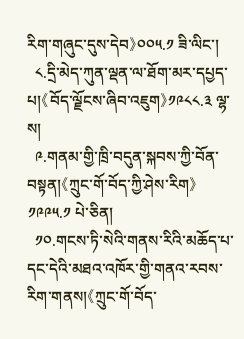རིག་གཞུང་དུས་དེབ》༠༠༥.༡ ཟི་ལིང་།
  ༨.དྲི་མེད་ཀུན་ལྡན་ལ་ཐོག་མར་དཔྱད་པ།《བོད་ལྗོངས་ཞིབ་འཇུག》༡༩༨༨.༣ ལྷ་ས།
  ༩.གནམ་གྱི་ཁྲི་བདུན་སྐབས་ཀྱི་བོན་བསྟན།《ཀྲུང་གོ་བོད་ཀྱི་ཤེས་རིག》༡༩༩༥.༡ པེ་ཅིན།
  ༡༠.གངས་ཏི་སེའི་གནས་རིའི་མཆོད་པ་དང་དེའི་མཐའ་འཁོར་གྱི་གནའ་རབས་རིག་གནས།《ཀྲུང་གོ་བོད་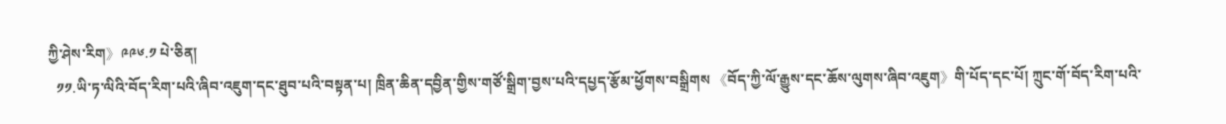ཀྱི་ཤེས་རིག》༩༩༦.༡ པེ་ཅིན།
  ༡༡.ཡི་ཏ་ལིའི་བོད་རིག་པའི་ཞིབ་འཇུག་དང་ཐུབ་པའི་བསྟན་པ། ཁྲིན་ཆིན་དབྱིན་གྱིས་གཙོ་སྒྲིག་བྱས་པའི་དཔྱད་རྩོམ་ཕྱོགས་བསྒྲིགས 《བོད་ཀྱི་ལོ་རྒྱུས་དང་ཆོས་ལུགས་ཞིབ་འཇུག》གི་པོད་དང་པོ། ཀྲུང་གོ་བོད་རིག་པའི་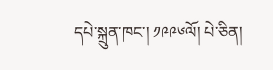དཔེ་སྐྲུན་ཁང་། ༡༩༩༦ལོ། པེ་ཅིན།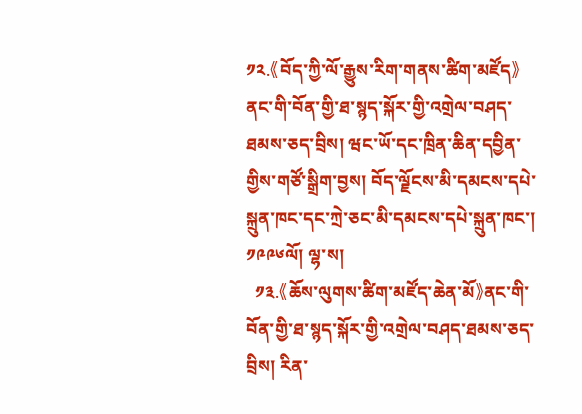༡༢.《བོད་ཀྱི་ལོ་རྒྱུས་རིག་གནས་ཚིག་མཛོད》ནང་གི་བོན་གྱི་ཐ་སྙད་སྐོར་གྱི་འགྲེལ་བཤད་ཐམས་ཅད་བྲིས། ཝང་ཡོ་དང་ཁྲིན་ཆིན་དབྱིན་གྱིས་གཙོ་སྒྲིག་བྱས། བོད་ལྗོངས་མི་དམངས་དཔེ་སྐྲུན་ཁང་དང་ཀྲེ་ཅང་མི་དམངས་དཔེ་སྐྲུན་ཁང་། ༡༩༩༦ལོ། ལྷ་ས།
  ༡༣.《ཆོས་ལུགས་ཚིག་མཛོད་ཆེན་མོ》ནང་གི་བོན་གྱི་ཐ་སྙད་སྐོར་གྱི་འགྲེལ་བཤད་ཐམས་ཅད་བྲིས། རིན་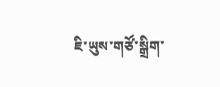ཇི་ཡུས་གཙོ་སྒྲིག་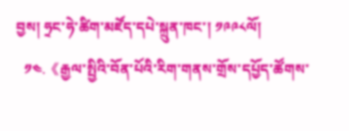བྱས། ཧྲང་ཧེ་ཚིག་མཛོད་དཔེ་སྐྲུན་ཁང་། ༡༩༩༨ལོ།
  ༡༤.《རྒྱལ་སྤྱིའི་བོན་པོའི་རིག་གནས་གྲོས་དཔྱོད་ཚོགས་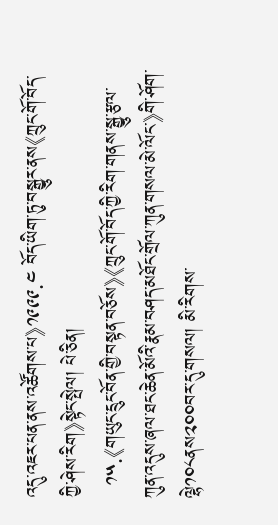འདུ་འཇར་པན་ནས་འཚོགས་པ》༡༩༩༩.༤ བོད་ཡིག་ཏུ་བསྒྱུར་ནས《ཀྲུང་གོ་བོད་ཀྱི་ཤེས་རིག》སྟེང་སྤེལ། པེ་ཅིན།
  ༡༥.《གཡུང་དྲུང་བོན་གྱི་བསྟན་བཅོས》《ཀྲུང་གོ་བོད་ཀྱི་རིག་གནས་སྒྱུ་རྩལ་ཀུན་འདུས་ཞལ་ཐང་ཆེན་མོའི་རྣམ་བཤད་མཐོང་གྲོལ་ཀུན་གསལ་མེ་ལོང་》གི་ཤོག་ལྷེ༡༠༨ནས༢༠༠བར་དུ་གསལ། མི་རིགས་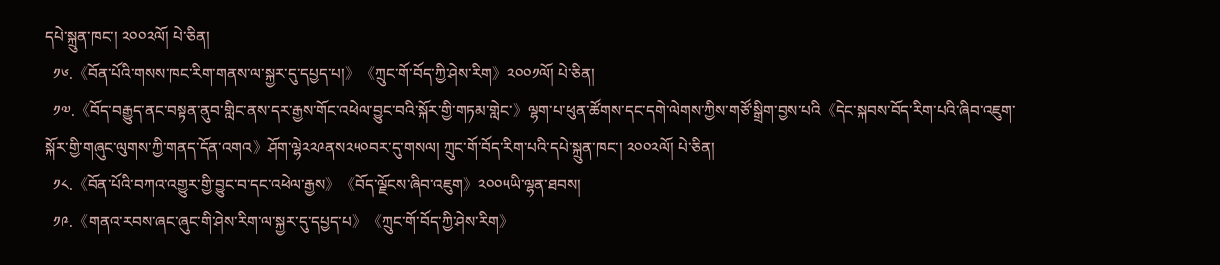དཔེ་སྐྲུན་ཁང་། ༢༠༠༢ལོ། པེ་ཅིན།
  ༡༦.《བོན་པོའི་གསས་ཁང་རིག་གནས་ལ་སྐྱར་དུ་དཔྱད་པ།》《ཀྲུང་གོ་བོད་ཀྱི་ཤེས་རིག》༢༠༠༡ལོ། པེ་ཅིན།
  ༡༧.《བོད་བརྒྱུད་ནང་བསྟན་ནུབ་གླིང་ནས་དར་རྒྱས་གོང་འཕེལ་བྱུང་བའི་སྐོར་གྱི་གཏམ་གླེང་》ལྷག་པ་ཕུན་ཚོགས་དང་དགེ་ལེགས་ཀྱིས་གཙོ་སྒྲིག་བྱས་པའི《དེང་སྐབས་བོད་རིག་པའི་ཞིབ་འཇུག་སྐོར་གྱི་གཞུང་ལུགས་ཀྱི་གནད་དོན་འགའ》ཤོག་ལྷེ༢༢༩ནས༢༥༠བར་དུ་གསལ། ཀྲུང་གོ་བོད་རིག་པའི་དཔེ་སྐྲུན་ཁང་། ༢༠༠༢ལོ། པེ་ཅིན།
  ༡༨.《བོན་པོའི་བཀའ་འགྱུར་གྱི་བྱུང་བ་དང་འཕེལ་རྒྱས》《བོད་ལྗོངས་ཞིབ་འཇུག》༢༠༠༥ཡི་ལྷན་ཐབས།
  ༡༩.《གནའ་རབས་ཞང་ཞུང་གི་ཤེས་རིག་ལ་སྐྱར་དུ་དཔྱད་པ》《ཀྲུང་གོ་བོད་ཀྱི་ཤེས་རིག》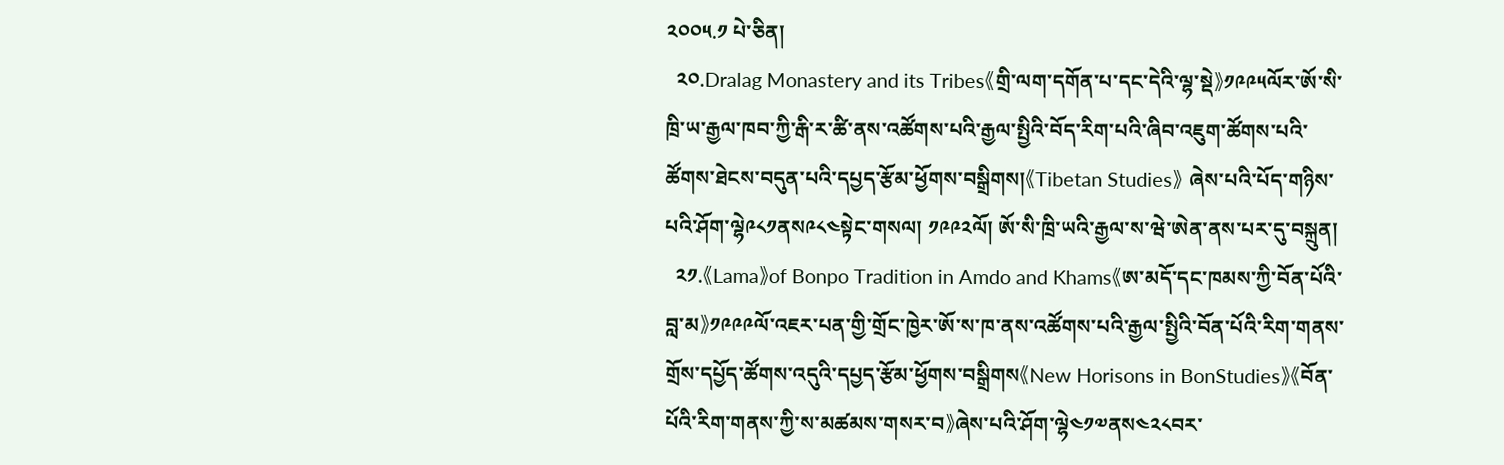༢༠༠༥.༡ པེ་ཅིན།
  ༢༠.Dralag Monastery and its Tribes《གྲི་ལག་དགོན་པ་དང་དེའི་ལྷ་སྡེ》༡༩༩༥ལོར་ཨོ་སི་ཁྲི་ཡ་རྒྱལ་ཁབ་ཀྱི་རྒི་ར་ཚི་ནས་འཚོགས་པའི་རྒྱལ་སྤྱིའི་བོད་རིག་པའི་ཞིབ་འཇུག་ཚོགས་པའི་ཚོགས་ཐེངས་བདུན་པའི་དཔྱད་རྩོམ་ཕྱོགས་བསྒྲིགས།《Tibetan Studies》 ཞེས་པའི་པོད་གཉིས་པའི་ཤོག་ལྷེ༩༨༡ནས༩༨༤སྟེང་གསལ། ༡༩༩༢ལོ། ཨོ་སི་ཁྲི་ཡའི་རྒྱལ་ས་ཝེ་ཨེན་ནས་པར་དུ་བསྐྲུན།
  ༢༡.《Lama》of Bonpo Tradition in Amdo and Khams《ཨ་མདོ་དང་ཁམས་ཀྱི་བོན་པོའི་བླ་མ》༡༩༩༩ལོ་འཇར་པན་གྱི་གྲོང་ཁྱེར་ཨོ་ས་ཁ་ནས་འཚོགས་པའི་རྒྱལ་སྤྱིའི་བོན་པོའི་རིག་གནས་གྲོས་དཔྱོད་ཚོགས་འདུའི་དཔྱད་རྩོམ་ཕྱོགས་བསྒྲིགས《New Horisons in BonStudies》《བོན་པོའི་རིག་གནས་ཀྱི་ས་མཚམས་གསར་བ》ཞེས་པའི་ཤོག་ལྷེ༤༡༧ནས༤༢༨བར་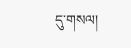དུ་གསལ།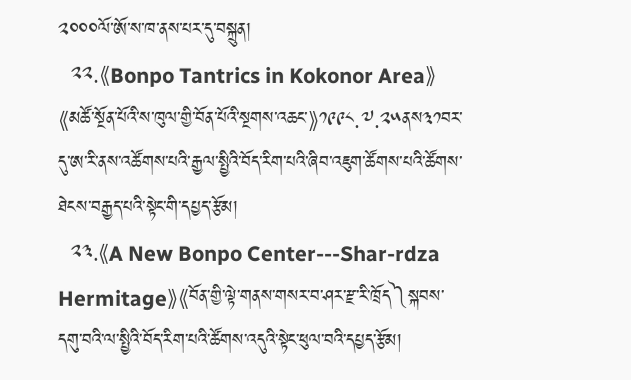༢༠༠༠ལོ་ཨོ་ས་ཁ་ནས་པར་དུ་བསྐྲུན།
  ༢༢.《Bonpo Tantrics in Kokonor Area》《མཚོ་སྔོན་པོའི་ས་ཁུལ་གྱི་བོན་པོའི་སྔགས་འཆང་》༡༩༩༨.༧.༢༥ནས༣༡བར་དུ་ཨ་རི་ནས་འཚོགས་པའི་རྒྱལ་སྤྱིའི་བོད་རིག་པའི་ཞིབ་འཇུག་ཚོགས་པའི་ཚོགས་ཐེངས་བརྒྱད་པའི་སྟེང་གི་དཔྱད་རྩོམ།
  ༢༣.《A New Bonpo Center---Shar-rdza Hermitage》《བོན་གྱི་ལྟེ་གནས་གསར་བ་ཤར་རྫ་རི་ཁྲོད༽སྐབས་དགུ་བའི་ལ་སྤྱིའི་བོད་རིག་པའི་ཚོགས་འདུའི་སྟེང་ཕུལ་བའི་དཔྱད་རྩོམ།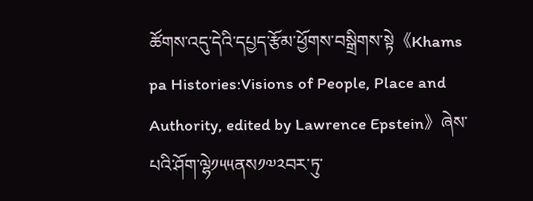ཚོགས་འདུ་དེའི་དཔྱད་རྩོམ་ཕྱོགས་བསྒྲིགས་སྟེ《Khams pa Histories:Visions of People, Place and Authority, edited by Lawrence Epstein》ཞེས་པའི་ཤོག་ལྷེ༡༥༥ནས༡༧༢བར་ཏུ་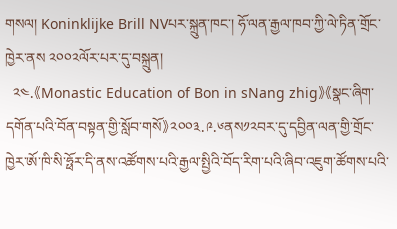གསལ། Koninklijke Brill NVཔར་སྐྲུན་ཁང་། ཧོ་ལན་རྒྱལ་ཁབ་ཀྱི་ལེ་ཏིན་གྲོང་ཁྱེར་ནས ༢༠༠༢ལོར་པར་དུ་བསྐྲུན།
  ༢༤.《Monastic Education of Bon in sNang zhig》《སྣང་ཞིག་དགོན་པའི་བོན་བསྟན་གྱི་སློབ་གསོ》༢༠༠༣.༩.༦ནས༡༢བར་དུ་དབྱིན་ལན་གྱི་གྲོང་ཁྱེར་ཨོ་ཁི་སི་ཧྥོར་དི་ནས་འཚོགས་པའི་རྒྱལ་སྤྱིའི་བོད་རིག་པའི་ཞིབ་འཇུག་ཚོགས་པའི་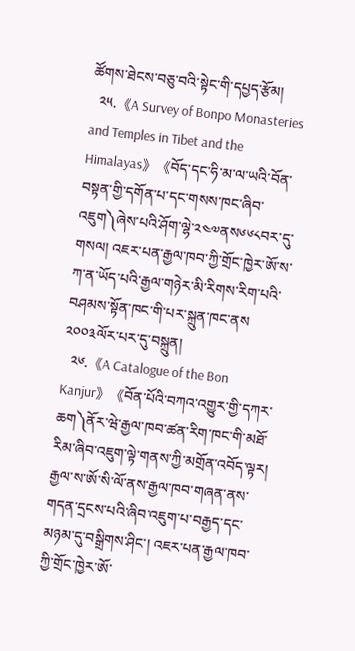ཚོགས་ཐེངས་བཅུ་བའི་སྟེང་གི་དཔྱད་རྩོམ།
  ༢༥.《A Survey of Bonpo Monasteries and Temples in Tibet and the Himalayas》《བོད་དང་ཧི་མ་ལ་ཡའི་བོན་བསྟན་གྱི་དགོན་པ་དང་གསས་ཁང་ཞིབ་འཇུག༽ཞེས་པའི་ཤོག་ལྷེ་༢༤༧ནས༦༦༨བར་དུ་གསལ། འཇར་པན་རྒྱལ་ཁབ་ཀྱི་གྲོང་ཁྱེར་ཨོ་ས་ཀ་ན་ཡོད་པའི་རྒྱལ་གཉེར་མི་རིགས་རིག་པའི་བཤམས་སྟོན་ཁང་གི་པར་སྐྲུན་ཁང་ནས ༢༠༠༣ལོར་པར་དུ་བསྐྲུན།
  ༢༦.《A Catalogue of the Bon Kanjur》《བོན་པོའི་བཀའ་འགྱུར་གྱི་དཀར་ཆག༽ནོར་ཝེ་རྒྱལ་ཁབ་ཚན་རིག་ཁང་གི་མཐོ་རིམ་ཞིབ་འཇུག་ལྟེ་གནས་ཀྱི་མགྲོན་འབོད་ལྟར། རྒྱལ་ས་ཨོ་སི་ལོ་ནས་རྒྱལ་ཁབ་གཞན་ནས་གདན་དྲངས་པའི་ཞིབ་འཇུག་པ་བརྒྱད་དང་མཉམ་དུ་བསྒྲིགས་ཤིང་། འཇར་པན་རྒྱལ་ཁབ་ཀྱི་གྲོང་ཁྱེར་ཨོ་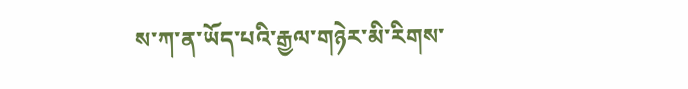ས་ཀ་ན་ཡོད་པའི་རྒྱལ་གཉེར་མི་རིགས་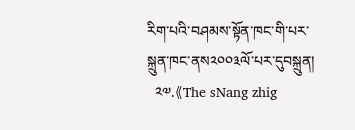རིག་པའི་བཤམས་སྟོན་ཁང་གི་པར་སྐྲུན་ཁང་ནས༢༠༠༣ལོ་པར་དུབསྐྲུན།
  ༢༧.《The sNang zhig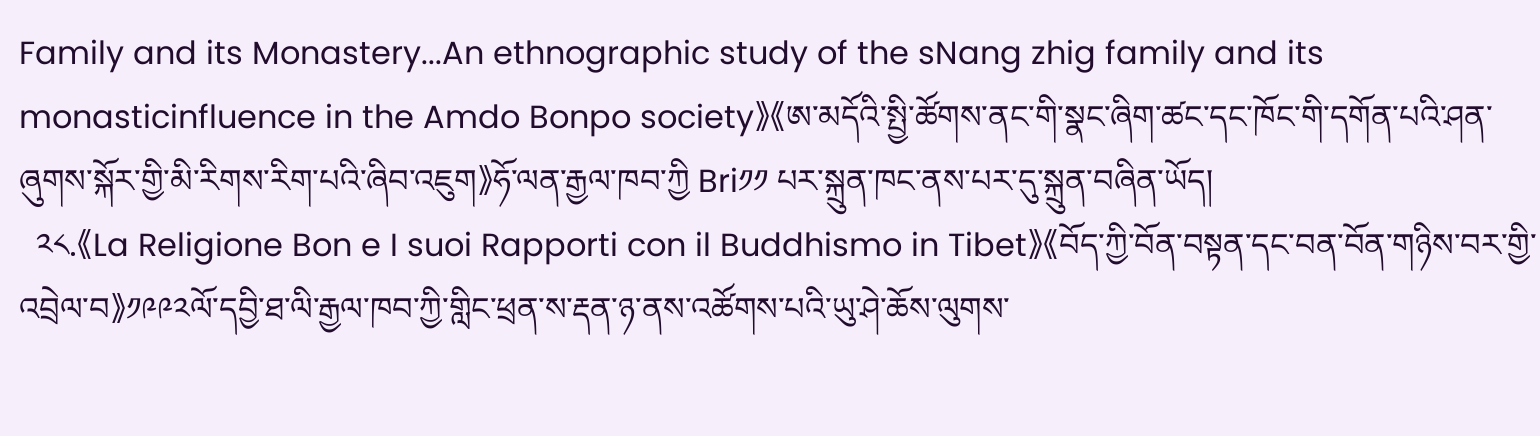Family and its Monastery...An ethnographic study of the sNang zhig family and its monasticinfluence in the Amdo Bonpo society》《ཨ་མདོའི་སྤྱི་ཚོགས་ནང་གི་སྣང་ཞིག་ཚང་དང་ཁོང་གི་དགོན་པའི་ཤན་ཞུགས་སྐོར་གྱི་མི་རིགས་རིག་པའི་ཞིབ་འཇུག》ཧོ་ལན་རྒྱལ་ཁབ་ཀྱི Bri༡༡ པར་སྐྲུན་ཁང་ནས་པར་དུ་སྐྲུན་བཞིན་ཡོད།
  ༢༨.《La Religione Bon e I suoi Rapporti con il Buddhismo in Tibet》《བོད་ཀྱི་བོན་བསྟན་དང་བན་བོན་གཉིས་བར་གྱི་འབྲེལ་བ》༡༩༩༢ལོ་དབྱི་ཐ་ལི་རྒྱལ་ཁབ་ཀྱི་གླིང་ཕྲན་ས་རྡན་ཉ་ནས་འཚོགས་པའི་ཡུ་ཤེ་ཆོས་ལུགས་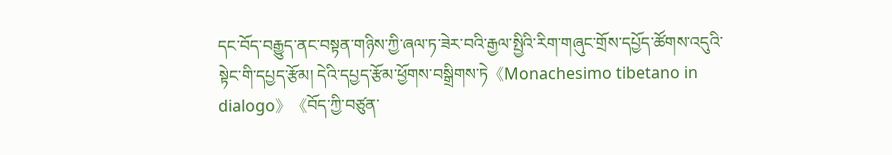དང་བོད་བརྒྱུད་ནང་བསྟན་གཉིས་ཀྱི་ཞལ་ཏ་ཟེར་བའི་རྒྱལ་སྤྱིའི་རིག་གཞུང་གྲོས་དཔྱོད་ཚོགས་འདུའི་སྟེང་གི་དཔྱད་རྩོམ། དེའི་དཔྱད་རྩོམ་ཕྱོགས་བསྒྲིགས་ཏེ《Monachesimo tibetano in dialogo》《བོད་ཀྱི་བཙུན་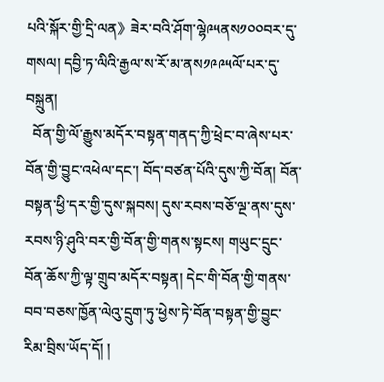པའི་སྐོར་གྱི་དྲི་ལན》ཟེར་བའི་ཤོག་ལྷེ༩༥ནས༡༠༠བར་དུ་གསལ། དབྱི་ཏ་ལིའི་རྒྱལ་ས་རོ་མ་ནས༡༩༩༥ལོ་པར་དུ་བསྐྲུན།
  བོན་གྱི་ལོ་རྒྱུས་མདོར་བསྟན་གནད་ཀྱི་ཕྲེང་བ་ཞེས་པར་བོན་གྱི་བྱུང་འཕེལ་དང་། བོད་བཙན་པོའི་དུས་ཀྱི་བོན། བོན་བསྟན་ཕྱི་དར་གྱི་དུས་སྐབས། དུས་རབས་བཅོ་ལྔ་ནས་དུས་རབས་ཉི་ཤུའི་བར་གྱི་བོན་གྱི་གནས་སྟངས། གཡུང་དྲུང་བོན་ཆོས་ཀྱི་ལྟ་གྲུབ་མདོར་བསྟན། དེང་གི་བོན་གྱི་གནས་བབ་བཅས་ཁྱོན་ལེའུ་དྲུག་ཏུ་ཕྱེས་ཏེ་བོན་བསྟན་གྱི་བྱུང་རིམ་བྲིས་ཡོད་དོ། །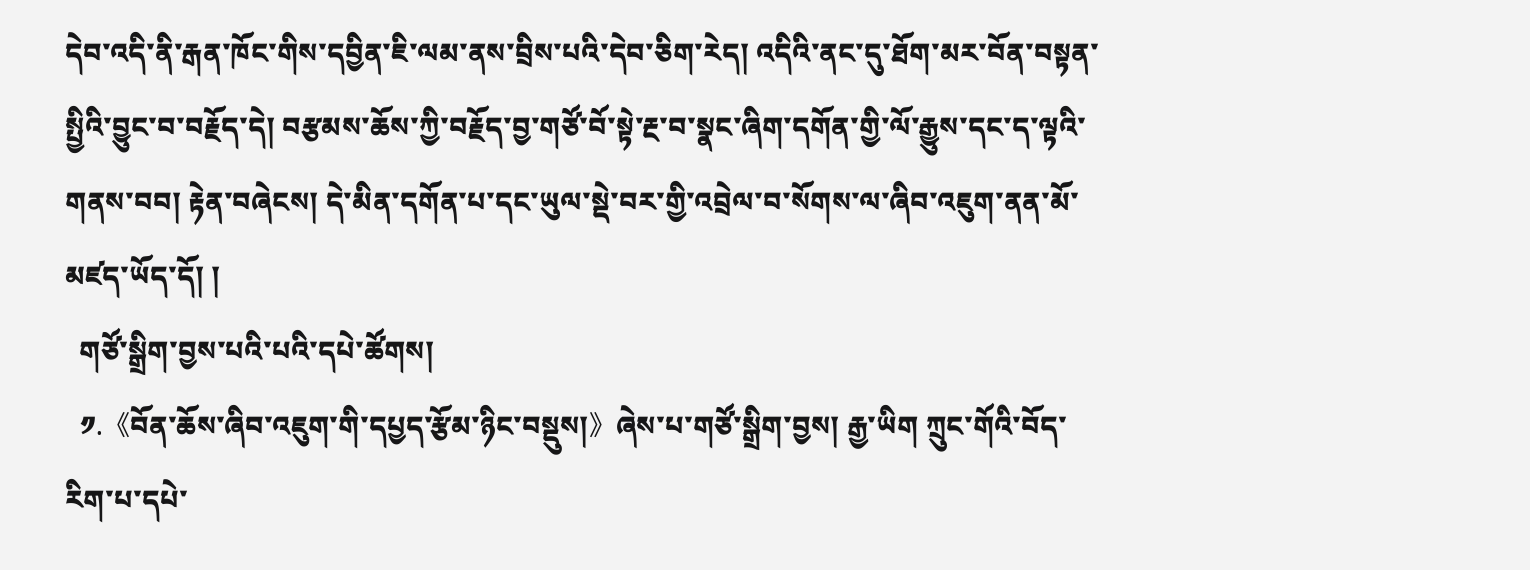དེབ་འདི་ནི་རྒན་ཁོང་གིས་དབྱིན་ཇི་ལམ་ནས་བྲིས་པའི་དེབ་ཅིག་རེད། འདིའི་ནང་དུ་ཐོག་མར་བོན་བསྟན་སྤྱིའི་བྱུང་བ་བརྗོད་དེ། བརྩམས་ཆོས་ཀྱི་བརྗོད་བྱ་གཙོ་བོ་སྟེ་རྔ་བ་སྣང་ཞིག་དགོན་གྱི་ལོ་རྒྱུས་དང་ད་ལྟའི་གནས་བབ། རྟེན་བཞེངས། དེ་མིན་དགོན་པ་དང་ཡུལ་སྡེ་བར་གྱི་འབྲེལ་བ་སོགས་ལ་ཞིབ་འཇུག་ནན་མོ་མཛད་ཡོད་དོ། །
  གཙོ་སྒྲིག་བྱས་པའི་པའི་དཔེ་ཚོགས།
  ༡.《བོན་ཆོས་ཞིབ་འཇུག་གི་དཔྱད་རྩོམ་ཉིང་བསྡུས།》ཞེས་པ་གཙོ་སྒྲིག་བྱས། རྒྱ་ཡིག ཀྲུང་གོའི་བོད་རིག་པ་དཔེ་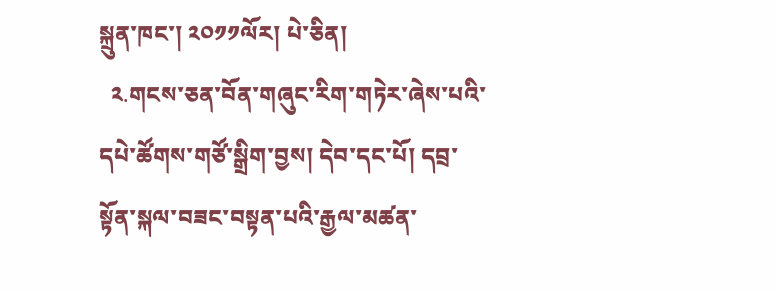སྐྲུན་ཁང་། ༢༠༡༡ལོར། པེ་ཅིན།
  ༢.གངས་ཅན་བོན་གཞུང་རིག་གཏེར་ཞེས་པའི་དཔེ་ཚོགས་གཙོ་སྒྲིག་བྱས། དེབ་དང་པོ། དབྲ་སྟོན་སྐལ་བཟང་བསྟན་པའི་རྒྱལ་མཚན་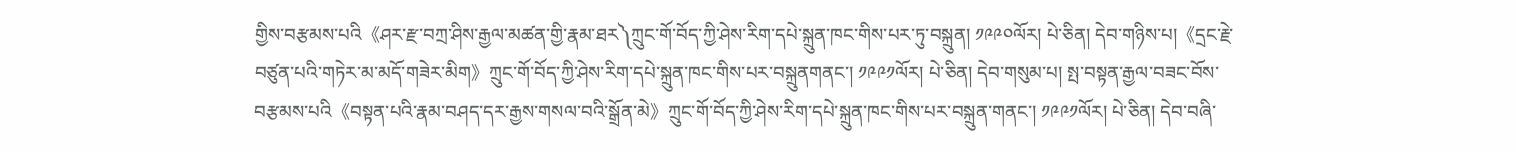གྱིས་བརྩམས་པའི《ཤར་རྫ་བཀྲ་ཤིས་རྒྱལ་མཚན་གྱི་རྣམ་ཐར༽ཀྲུང་གོ་བོད་ཀྱི་ཤེས་རིག་དཔེ་སྐྲུན་ཁང་གིས་པར་ཏུ་བསྐྲུན། ༡༩༩༠ལོར། པེ་ཅིན། དེབ་གཉིས་པ།《དྲང་རྗེ་བཙུན་པའི་གཏེར་མ་མདོ་གཟེར་མིག》ཀྲུང་གོ་བོད་ཀྱི་ཤེས་རིག་དཔེ་སྐྲུན་ཁང་གིས་པར་བསྐྲུནགནང་། ༡༩༩༡ལོར། པེ་ཅིན། དེབ་གསུམ་པ། སྤ་བསྟན་རྒྱལ་བཟང་བོས་བརྩམས་པའི《བསྟན་པའི་རྣམ་བཤད་དར་རྒྱས་གསལ་བའི་སྒྲོན་མེ》ཀྲུང་གོ་བོད་ཀྱི་ཤེས་རིག་དཔེ་སྐྲུན་ཁང་གིས་པར་བསྐྲུན་གནང་། ༡༩༩༡ལོར། པེ་ཅིན། དེབ་བཞི་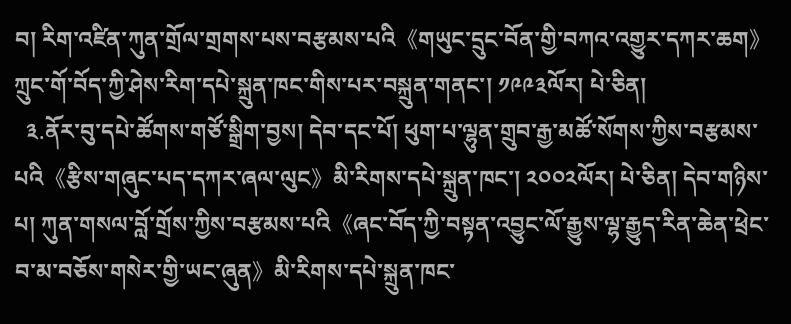བ། རིག་འཛིན་ཀུན་གྲོལ་གྲགས་པས་བརྩམས་པའི《གཡུང་དྲུང་བོན་གྱི་བཀའ་འགྱུར་དཀར་ཆག》ཀྲུང་གོ་བོད་ཀྱི་ཤེས་རིག་དཔེ་སྐྲུན་ཁང་གིས་པར་བསྐྲུན་གནང་། ༡༩༩༣ལོར། པེ་ཅིན།
  ༣.ནོར་བུ་དཔེ་ཚོགས་གཙོ་སྒྲིག་བྱས། དེབ་དང་པོ། ཕུག་པ་ལྷུན་གྲུབ་རྒྱ་མཚོ་སོགས་ཀྱིས་བརྩམས་པའི《རྩིས་གཞུང་པད་དཀར་ཞལ་ལུང》མི་རིགས་དཔེ་སྐྲུན་ཁང་། ༢༠༠༢ལོར། པེ་ཅིན། དེབ་གཉིས་པ། ཀུན་གསལ་བློ་གྲོས་ཀྱིས་བརྩམས་པའི《ཞང་བོད་ཀྱི་བསྟན་འབྱུང་ལོ་རྒྱུས་ལྷ་རྒྱུད་རིན་ཆེན་ཕྲེང་བ་མ་བཅོས་གསེར་གྱི་ཡང་ཞུན》མི་རིགས་དཔེ་སྐྲུན་ཁང་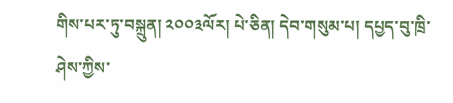གིས་པར་ཏུ་བསྐྲུན། ༢༠༠༣ལོར། པེ་ཅིན། དེབ་གསུམ་པ། དཔྱད་བུ་ཁྲི་ཤེས་ཀྱིས་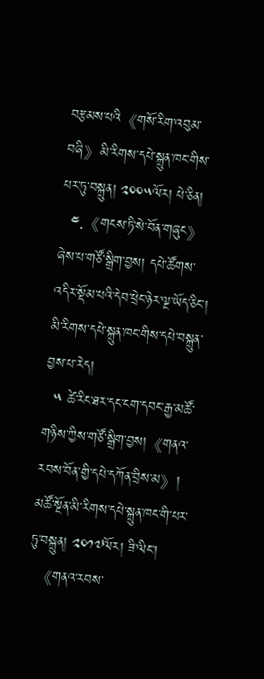བརྩམས་པའི《གསོ་རིག་འབུམ་བཞི》མི་རིགས་དཔེ་སྐྲུན་ཁང་གིས་པར་ཏུ་བསྐྲུན། ༢༠༠༥ལོར། པེ་ཅིན།
  ༤.《གངས་ཏི་སེ་བོན་གཞུང》ཞེས་པ་གཙོ་སྒྲིག་བྱས། དཔེ་ཚོགས་འདིར་སྡོམ་པའི་དེབ་ཕྲེང་ཉེར་ལྔ་ཡོད་ཅིང་། མི་རིགས་དཔེ་སྐྲུན་ཁང་གིས་དཔེ་བསྐྲུན་བྱས་པ་རེད།
  ༥ ཚེ་རིང་ཐར་དང་ངག་དབང་རྒྱ་མཚོ་གཉིས་ཀྱིས་གཙོ་སྒྲིག་བྱས།《གནའ་རབས་བོན་གྱི་དཔེ་དཀོན་བྲིས་མ》། མཚོ་སྔོན་མི་རིགས་དཔེ་སྐྲུན་ཁང་གི་པར་ཏུ་བསྐྲུན། ༢༠༡༧ལོར། ཟི་ལིང་།
  《གནའ་རབས་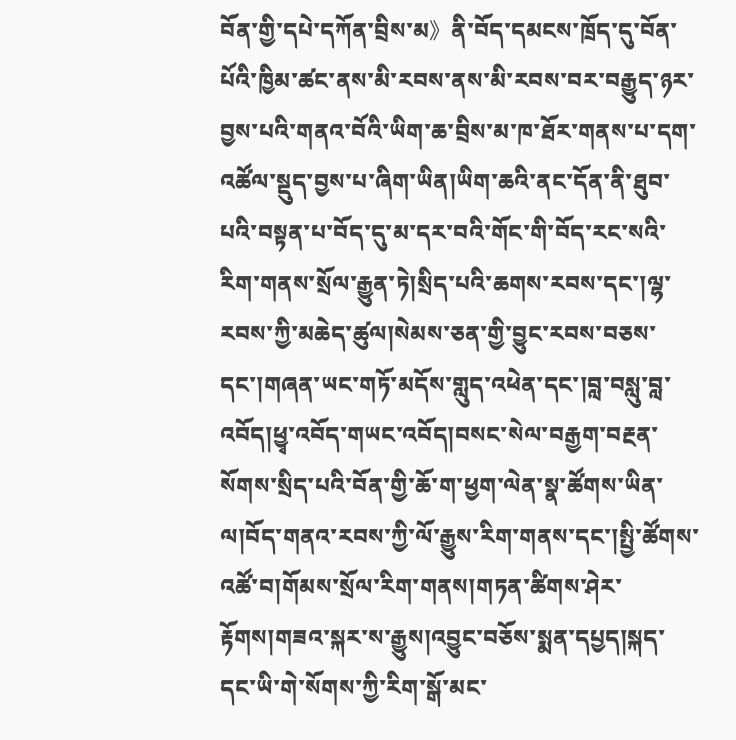བོན་གྱི་དཔེ་དཀོན་བྲིས་མ》ནི་བོད་དམངས་ཁྲོད་དུ་བོན་པོའི་ཁྱིམ་ཚང་ནས་མི་རབས་ནས་མི་རབས་བར་བརྒྱུད་ཉར་བྱས་པའི་གནའ་བོའི་ཡིག་ཆ་བྲིས་མ་ཁ་ཐོར་གནས་པ་དག་འཚོལ་སྡུད་བྱས་པ་ཞིག་ཡིན།ཡིག་ཆའི་ནང་དོན་ནི་ཐུབ་པའི་བསྟན་པ་བོད་དུ་མ་དར་བའི་གོང་གི་བོད་རང་སའི་རིག་གནས་སྲོལ་རྒྱུན་ཏེ།སྲིད་པའི་ཆགས་རབས་དང་།ལྷ་རབས་ཀྱི་མཆེད་ཚུལ།སེམས་ཅན་གྱི་བྱུང་རབས་བཅས་དང་།གཞན་ཡང་གཏོ་མདོས་གླུད་འཕེན་དང་།བླ་བསླུ་བླ་འབོད།ཕྱྭ་འབོད་གཡང་འབོད།བསང་སེལ་བརྒྱག་བརྔན་སོགས་སྲིད་པའི་བོན་གྱི་ཆོ་ག་ཕྱག་ལེན་སྣ་ཚོགས་ཡིན་ལ།བོད་གནའ་རབས་ཀྱི་ལོ་རྒྱུས་རིག་གནས་དང་།སྤྱི་ཚོགས་འཚོ་བ།གོམས་སྲོལ་རིག་གནས།གཏན་ཚིགས་ཤེར་རྟོགས།གཟའ་སྐར་ས་རྒྱུས།འབྱུང་བཅོས་སྨན་དཔྱད།སྐད་དང་ཡི་གེ་སོགས་ཀྱི་རིག་སྒོ་མང་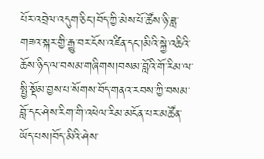པོར་འབྲེལ་འདུག་ཅིང་།བོད་ཀྱི་མེས་པོ་ཚོས་ཉི་ཟླ་གཟའ་སྐར་གྱི་རྒྱུ་བར་ངོས་འཛིན་དང་།མིའི་སྐྱེ་འཆིའི་ཆོས་ཉིད་ལ་བསམ་གཞིགས།བསམ་བློའི་གོ་རིམ་ལ་སྤྱི་སྡོམ་བྱས་པ་སོགས་བོད་གནའ་རབས་ཀྱི་བསམ་བློ་དང་ཤེས་རིག་གི་འཕེལ་རིམ་མངོན་པར་མཚོན་ ཡོད་པས།བོད་མིའི་ཤེས་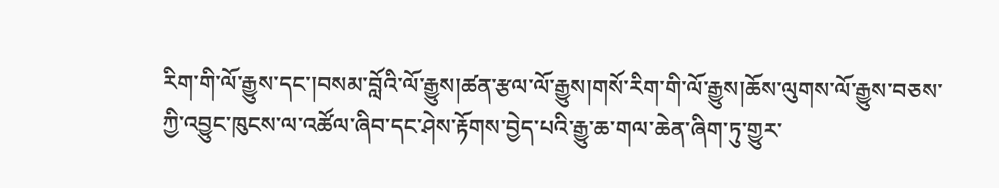རིག་གི་ལོ་རྒྱུས་དང་།བསམ་བློའི་ལོ་རྒྱུས།ཚན་རྩལ་ལོ་རྒྱུས།གསོ་རིག་གི་ལོ་རྒྱུས།ཆོས་ལུགས་ལོ་རྒྱུས་བཅས་ཀྱི་འབྱུང་ཁུངས་ལ་འཚོལ་ཞིབ་དང་ཤེས་རྟོགས་བྱེད་པའི་རྒྱུ་ཆ་གལ་ཆེན་ཞིག་ཏུ་གྱུར་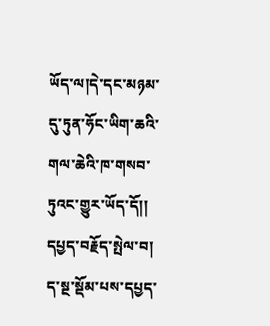ཡོད་ལ།དེ་དང་མཉམ་དུ་ཏུན་ཧོང་ཡིག་ཆའི་གལ་ཆེའི་ཁ་གསབ་ཏུའང་གྱུར་ཡོད་དོ།།
དཔྱད་བརྗོད་སྤེལ་བ། ད་སྔ་སྡོམ་པས་དཔྱད་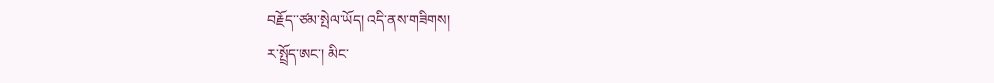བརྗོད་་ཙམ་སྤེལ་ཡོད། འདི་ནས་གཟིགས།
ར་སྤྲོད་ཨང་། མིང་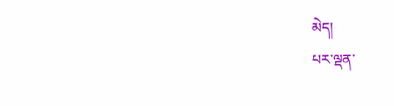མེད།
པར་ལྡན་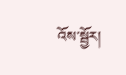འོས་སྦྱོར།